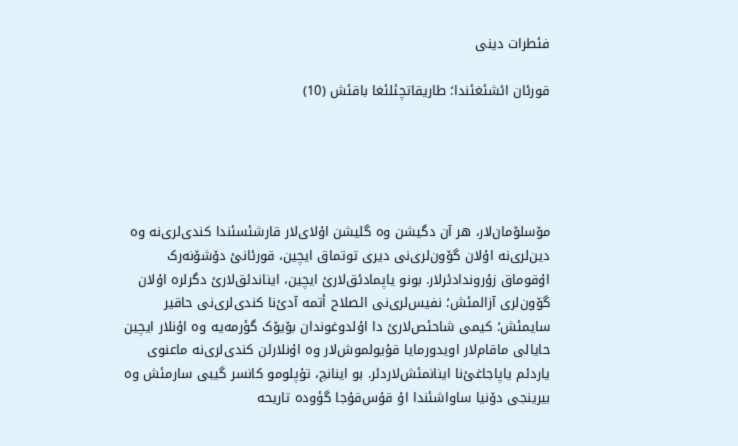فئطرات دینی

قورئان ائشئغئندا؛ طاریقاتچئلئغا باقئش (10)





مۆسلۆمان‌لار، هر آن دگیشن وە گلیشن اۇلای‌لار قارشئسئندا کندی‌لری‌نە وە دین‌لری‌نە اۇلان گۆون‌لری‌نی دیری توتماق ایچین، قورئانئ دۆشۆنەرک اۇقوماق زۇروندادئرلار. بونو یاپمادئق‌لارئ ایچین، ایناندئق‌لارئ دگرلرە اۇلان گۆون‌لری آزالمئش؛ نفیس‌لری‌نی ائصلاح أتمە آدئ‌نا کندی‌لری‌نی حاقیر سایمئش؛ کیمی شاحئص‌لارئ دا اۇلدوغوندان بۆیۆک گؤرمەیە وە اۇنلار ایچین حایالی ماقام‌لار اویدورمایا قۇیولموش‌لار وە اۇنلارئن کندی‌لری‌نە ماعنوی یاردئم یاپاجاغئ‌نا اینانمئش‌لاردئر. بو اینانچ، تۇپلومو کانسر گیبی سارمئش وە بیرینجی دۆنیا ساواشئندا اۇ قۇس‌قۇجا گؤودە تاریحە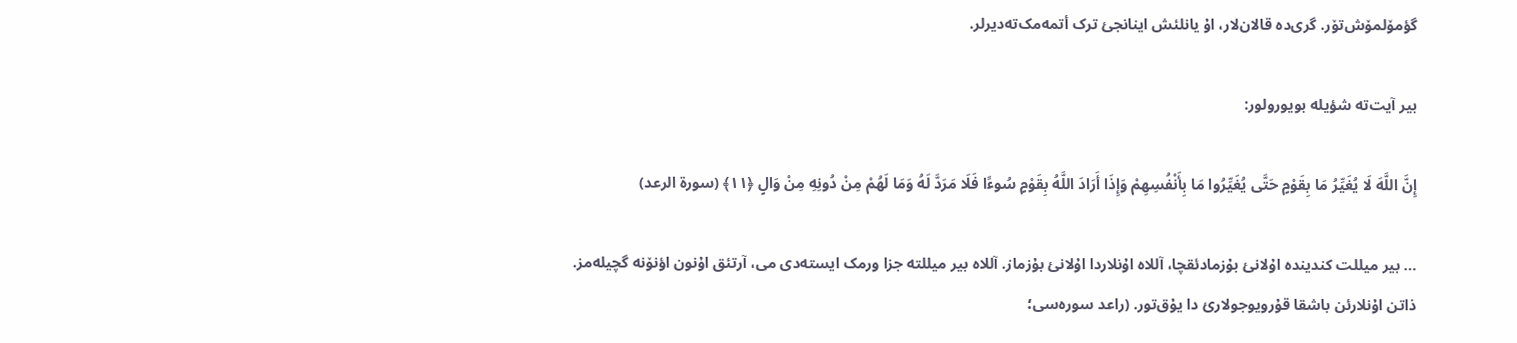گؤمۆلمۆش‌تۆر. گری‌دە قالان‌لار، اۇ یانلئش اینانجئ ترک أتمەمک‌تەدیرلر.

بیر آیت‌تە شؤیلە بویورولور:

إِنَّ اللَّهَ لَا يُغَيِّرُ مَا بِقَوْمٍ حَتَّى يُغَيِّرُوا مَا بِأَنْفُسِهِمْ وَإِذَا أَرَادَ اللَّهُ بِقَوْمٍ سُوءًا فَلَا مَرَدَّ لَهُ وَمَا لَهُمْ مِنْ دُونِهِ مِنْ وَالٍ ﴿۱۱﴾ (سورة الرعد)

… بیر میللت کندیندە اۇلانئ بۇزمادئقچا، آللاە اۇنلاردا اۇلانئ بۇزماز. آللاە بیر میللتە جزا ورمک ایستەدی می، آرتئق اۇنون اؤنۆنە گچیلەمز. ذاتن اۇنلارئن باشقا قۇرویوجولارئ دا یۇق‌تور. (راعد سورەسی؛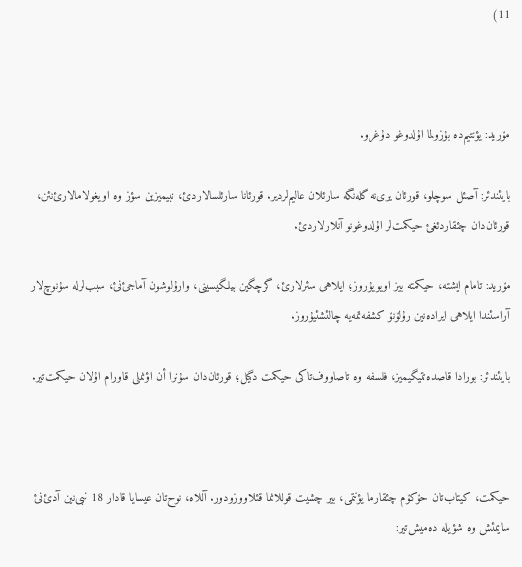11)



مۆرید: یؤنتیم‌دە بۇزولما اۇلدوغو دۇغرو.

بایئندئر: آصئل سوچلو، قورئان یری‌نە گلەنگە سارئلان عالیم‌لردیر. قورئانا سارئلسالاردئ، نبیمیزین سؤز وە اویغولامالارئ‌نئن، قورئان‌دان چئقاردئغئ حیکمت‌لر اۇلدوغونو آنلارلاردئ.

مۆرید: تامام ایشتە، حیکمتە بیز اویویۇروز؛ ایلاهی سئرلارئ، گرچگین بیلگیسینی، وارۇلوشون آماجئ‌نئ، سبب‌لرلە سۇنوچ‌لار آراسئندا ایلاهی ایرادەنین رۇلۆنۆ کشفەتمەیە چالئشئیۇروز.

بایئندئر: بورادا قاصدەتتیگیمیز، فلسفە وە تاصاووف‌تاکی حیکمت دگیل؛ قورئان‌دان سۇنرا أن اؤنملی قاورام اۇلان حیکمت‌تیر.



حیکمت، کیتاب‌تان حۆکۆم چئقارما یؤنتمی، بیر چشیت قوللانما قئلاووزودور. آللاە، نوح‌تان عیسایا قادار 18 نبی‌نین آدئ‌نئ سایمئش وە شؤیلە دەمیش‌تیر: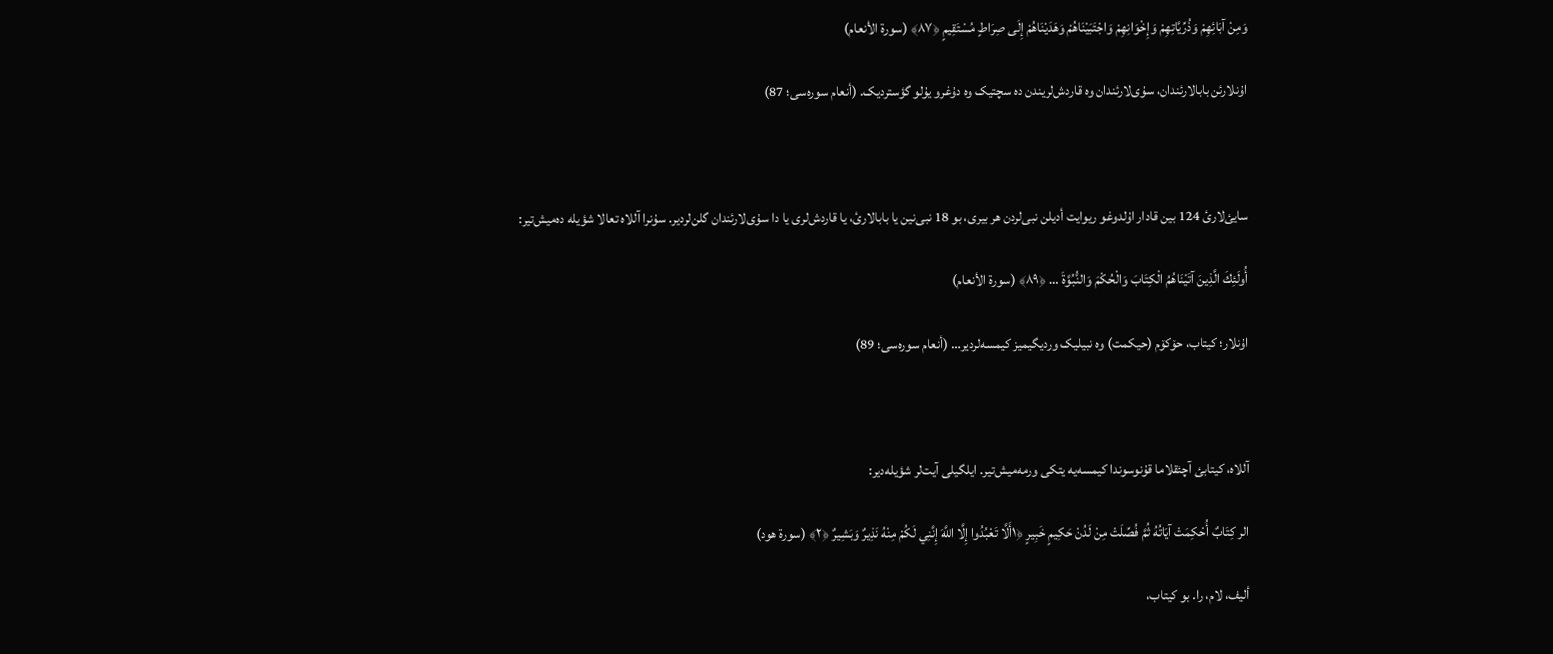وَمِنْ آبَائِهِمْ وَذُرِّيَّاتِهِمْ وَإِخْوَانِهِمْ وَاجْتَبَيْنَاهُمْ وَهَدَيْنَاهُمْ إِلَى صِرَاطٍ مُسْتَقِيمٍ ﴿۸۷﴾ (سورة الأنعام)

اۇنلارئن بابالارئندان، سۇی‌لارئندان وە قاردش‌لریندن دە سچتیک وە دۇغرو یۇلو گؤستردیک. (أنعام سورەسی؛ 87)



سایئ‌لارئ 124 بین قادار اۇلدوغو ریوایت أدیلن نبی‌لردن هر بیری، بو 18 نبی‌نین یا بابالارئ، یا قاردش‌لری یا دا سۇی‌لارئندان گلن‌لردیر. سۇنرا آللاە تعالا شؤیلە دەمیش‌تیر:

أُولَئِكَ الَّذِينَ آتَيْنَاهُمُ الْكِتَابَ وَالْحُكْمَ وَالنُّبُوَّةَ … ﴿۸۹﴾ (سورة الأنعام)

اۇنلار؛ کیتاب، حۆکۆم (حیکمت) وە نبیلیک وردیگیمیز کیمسەلردیر… (أنعام سورەسی؛ 89)



آللاە، کیتابئ آچئقلاما قۇنوسوندا کیمسەیە یتکی ورمەمیش‌تیر. ایلگیلی آیت‌لر شؤیلەدیر:

الر كِتَابٌ أُحْكِمَتْ آيَاتُهُ ثُمَّ فُصِّلَتْ مِنْ لَدُنْ حَكِيمٍ خَبِيرٍ ﴿۱أَلَّا تَعْبُدُوا إِلَّا اللَّهَ إِنَّنِي لَكُمْ مِنْهُ نَذِيرٌ وَبَشِيرٌ ﴿۲﴾ (سورة هود)

ألیف، لام، را. بو کیتاب،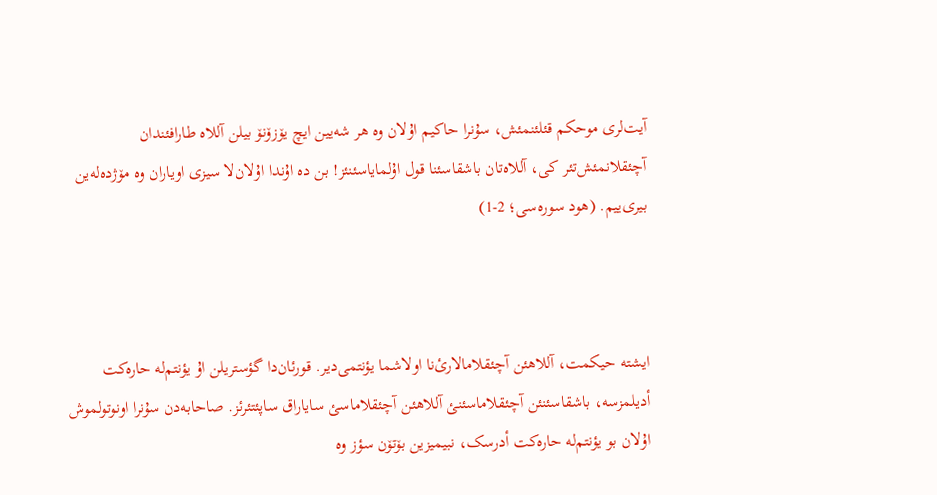آیت‌لری موحکم قئلئنمئش، سۇنرا حاکیم اۇلان وە هر شەیین ایچ یۆزۆنۆ بیلن آللاە طارافئندان آچئقلانمئش‌تئر کی، آللاەتان باشقاسئنا قول اۇلمایاسئنئز! بن دە اۇندا اۇلان‌لا سیزی اویاران وە مۆژدەلەین بیری‌ییم. (هود سورەسی؛ 2-1)



ایشتە حیکمت، آللاهئن آچئقلامالارئ‌نا اولاشما یؤنتمی‌دیر. قورئان‌دا گؤستریلن اۇ یؤنتم‌لە حارەکت أدیلمزسە، باشقاسئنئن آچئقلاماسئنئ آللاهئن آچئقلاماسئ سایاراق ساپئتئرئز. صاحابەدن سۇنرا اونوتولموش اۇلان بو یؤنتم‌لە حارەکت أدرسک، نبیمیزین بۆتۆن سؤز وە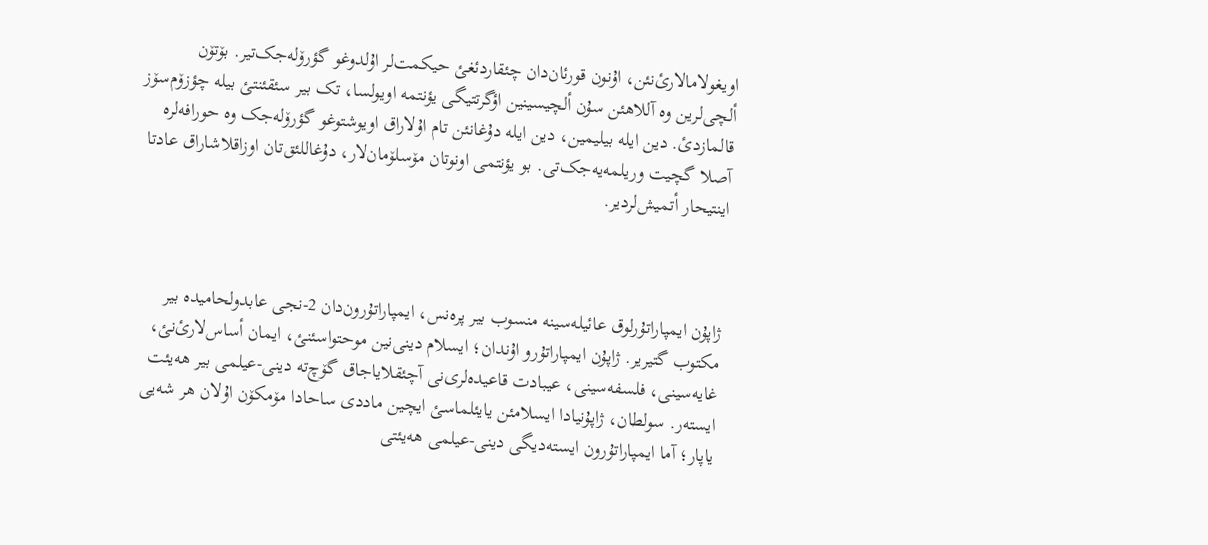اویغولامالارئ‌نئن، اۇنون قورئان‌دان چئقاردئغئ حیکمت‌لر اۇلدوغو گؤرۆلەجک‌تیر. بۆتۆن ألچی‌لرین وە آللاهئن سۇن ألچیسینین اؤگرتتیگی یؤنتمە اویولسا، تک بیر سئقئنتئ بیلە چؤزۆم‌سۆز قالمازدئ. دین ایلە بیلیمین، دین ایلە دۇغانئن تام اۇلاراق اویوشتوغو گؤرۆلەجک وە حورافەلرە آصلا گچیت وریلمەیەجک‌تی. بو یؤنتمی اونوتان مۆسلۆمان‌لار، دۇغاللئق‌تان اوزاقلاشاراق عادتا اینتیحار أتمیش‌لردیر.



ژاپۇن ایمپاراتۇرلوق عائیلەسینە منسوب بیر پرەنس، ایمپاراتۇرون‌دان 2-نجی عابدولحامیدە بیر مکتوب گتیریر. ژاپۇن ایمپاراتۇرو اۇندان؛ ایسلام دینی‌نین موحتواسئنئ، ایمان أساس‌لارئ‌نئ، غایەسینی، فلسفەسینی، عیبادت قاعیدەلری‌نی آچئقلایاجاق گۆچ‌تە دینی-عیلمی بیر هەیئت ایستەر. سولطان، ژاپۇنیادا ایسلامئن یایئلماسئ ایچین ماددی ساحادا مۆمکۆن اۇلان هر شەیی یاپار؛ آما ایمپاراتۇرون ایستەدیگی دینی-عیلمی هەیئتی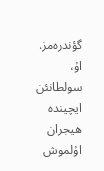گؤندرەمز. اۇ، سولطانئن ایچیندە هیجران اۇلموش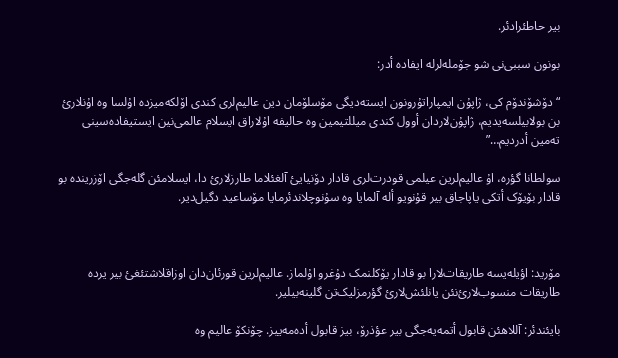بیر حاطئرادئر.

بونون سببی‌نی شو جۆملەلرلە ایفادە أدر:

“دۆشۆندۆم کی، ژاپۇن ایمپاراتۇرونون ایستەدیگی مۆسلۆمان دین عالیم‌لری کندی اۆلکەمیزدە اۇلسا وە اۇنلارئ بن بولابیلسەیدیم، ژاپۇن‌لاردان أوول کندی میللتیمین وە حالیفە اۇلاراق ایسلام عالمی‌نین ایستیفادەسینی تەمین أدردیم…”

سولطانا گؤرە، اۇ عالیم‌لرین عیلمی قودرت‌لری قادار دۆنیایئ آلغئلاما طارزلارئ دا، ایسلامئن گلەجگی اۆزریندە بو قادار بۆیۆک أتکی یاپاجاق بیر قۇنویو ألە آلمایا وە سۇنوچلاندئرمایا مۆساعید دگیل‌دیر.



مۆرید: اؤیلەیسە طاریقات‌لارا بو قادار یۆکلنمک دۇغرو اۇلماز. عالیم‌لرین قورئان‌دان اوزاقلاشتئغئ بیر یردە طاریقات منسوب‌لارئ‌نئن یانلئش‌لارئ گؤرمزلیک‌تن گلینەبیلیر.

بایئندئر: آللاهئن قابول أتمەیەجگی بیر عؤذرۆ، بیز قابول أدەمەییز. چۆنکۆ عالیم وە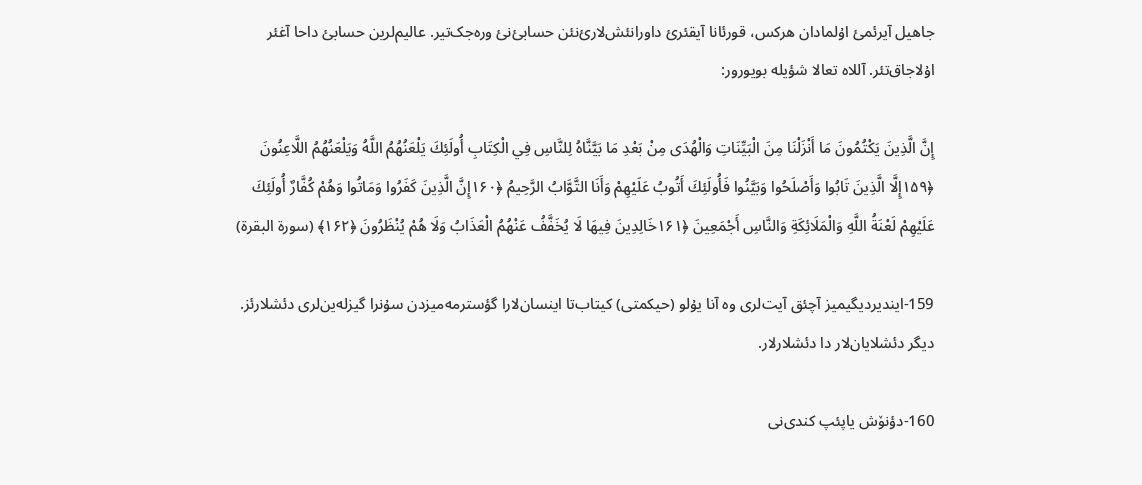جاهیل آیرئمئ اۇلمادان هرکس، قورئانا آیقئرئ داورانئش‌لارئ‌نئن حسابئ‌نئ ورەجک‌تیر. عالیم‌لرین حسابئ داحا آغئر اۇلاجاق‌تئر. آللاە تعالا شؤیلە بویورور:

إِنَّ الَّذِينَ يَكْتُمُونَ مَا أَنْزَلْنَا مِنَ الْبَيِّنَاتِ وَالْهُدَى مِنْ بَعْدِ مَا بَيَّنَّاهُ لِلنَّاسِ فِي الْكِتَابِ أُولَئِكَ يَلْعَنُهُمُ اللَّهُ وَيَلْعَنُهُمُ اللَّاعِنُونَ ﴿۱۵۹إِلَّا الَّذِينَ تَابُوا وَأَصْلَحُوا وَبَيَّنُوا فَأُولَئِكَ أَتُوبُ عَلَيْهِمْ وَأَنَا التَّوَّابُ الرَّحِيمُ ﴿۱۶۰إِنَّ الَّذِينَ كَفَرُوا وَمَاتُوا وَهُمْ كُفَّارٌ أُولَئِكَ عَلَيْهِمْ لَعْنَةُ اللَّهِ وَالْمَلَائِكَةِ وَالنَّاسِ أَجْمَعِينَ ﴿۱۶۱خَالِدِينَ فِيهَا لَا يُخَفَّفُ عَنْهُمُ الْعَذَابُ وَلَا هُمْ يُنْظَرُونَ ﴿۱۶۲﴾ (سورة البقرة)

159-ایندیردیگیمیز آچئق آیت‌لری وە آنا یۇلو (حیکمتی) کیتاب‌تا اینسان‌لارا گؤسترمەمیزدن سۇنرا گیزلەین‌لری دئشلارئز. دیگر دئشلایان‌لار دا دئشلارلار.

160-دؤنۆش یاپئپ کندی‌نی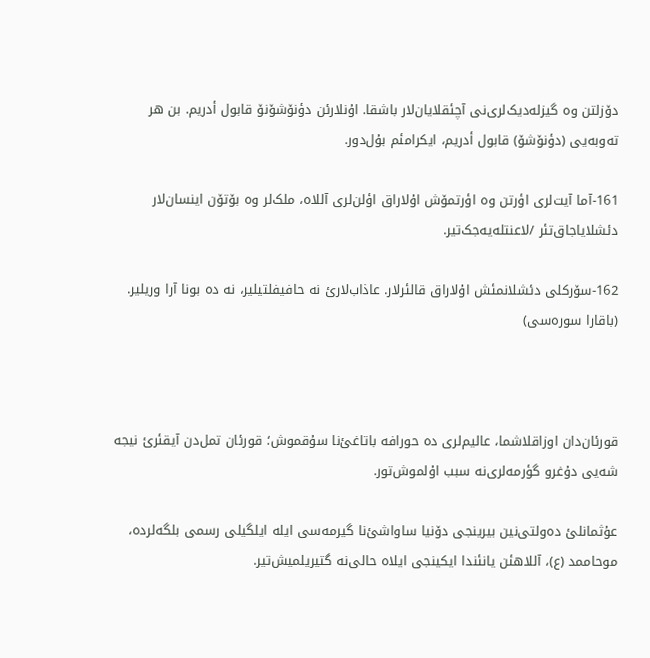دۆزلتن وە گیزلەدیک‌لری‌نی آچئقلایان‌لار باشقا. اۇنلارئن دؤنۆشۆنۆ قابول أدریم. بن هر تەوبەیی (دؤنۆشۆ) قابول أدریم، ایکرامئم بۇل‌دور.

161-آما آیت‌لری اؤرتن وە اؤرتمۆش اۇلاراق اؤلن‌لری آللاە، ملک‌لر وە بۆتۆن اینسان‌لار دئشلایاجاق‌تئر /لاعنتلەیەجک‌تیر.

162-سۆرکلی دئشلانمئش اۇلاراق قالئرلار. عاذاب‌لارئ نە حافیفلتیلیر، نە دە بونا آرا وریلیر. (باقارا سورەسی)



قورئان‌دان اوزاقلاشما، عالیم‌لری دە حورافە باتاغئ‌نا سۇقموش؛ قورئان تمل‌دن آیقئرئ نیجە شەیی دۇغرو گؤرمەلری‌نە سبب اۇلموش‌تور.

عۇثمانلئ دەولتی‌نین بیرینجی دۆنیا ساواشئ‌نا گیرمەسی ایلە ایلگیلی رسمی بلگەلردە، موحاممد (ع)، آللاهئن یانئندا ایکینجی ایلاە حالی‌نە گتیریلمیش‌تیر.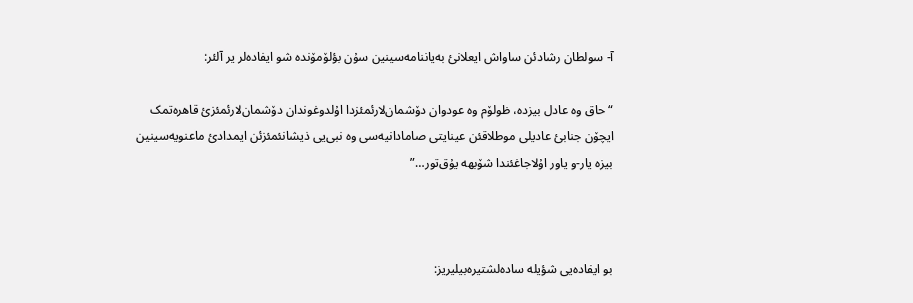آ- سولطان رشادئن ساواش ایعلانئ بەیاننامەسینین سۇن بؤلۆمۆندە شو ایفادەلر یر آلئر:

“حاق وە عادل بیزدە، ظولۆم وە عودوان دۆشمان‌لارئمئزدا اۇلدوغوندان دۆشمان‌لارئمئزئ قاهرەتمک ایچۆن جنابئ عادیلی موطلاقئن عینایتی صامادانیەسی وە نبی‌یی ذیشانئمئزئن ایمدادئ ماعنویەسینین بیزە یار-و یاور اۇلاجاغئندا شۆبهە یۇق‌تور…”



بو ایفادەیی شؤیلە سادەلشتیرەبیلیریز: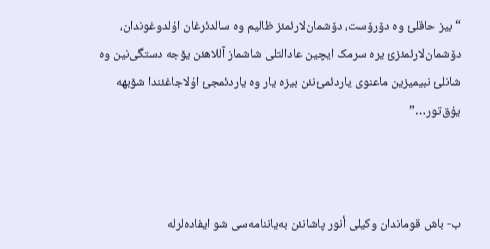“بیز حاقلئ وە دۆرۆست، دۆشمان‌لارئمئز ظالیم وە سالدئرغان اۇلدوغوندان، دۆشمان‌لارئمئزئ یرە سرمک ایچین عادالتلی شاشماز آللاهئن یۆجە دستگی‌نین وە شانلئ نبیمیزین ماعنوی یاردئمئ‌نئن بیزە یار وە یاردئمجئ اۇلاجاغئندا شۆبهە یۇق‌تور…”



ب- باش قوماندان وکیلی أنور پاشانئن بەیاننامەسی شو ایفادەلرلە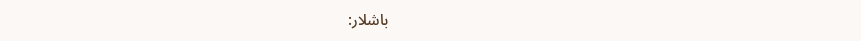باشلار: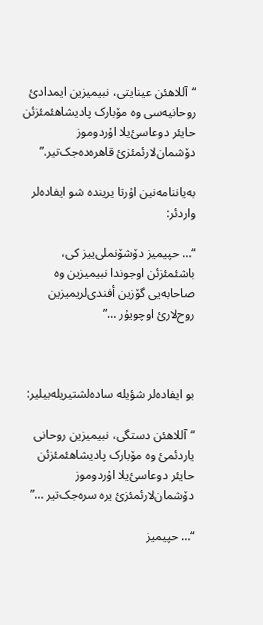“آللاهئن عینایتی، نبیمیزین ایمدادئ روحانیەسی وە مۆبارک پادیشاهئمئزئن حایئر دوعاسئ‌یلا اۇردوموز دۆشمان‌لارئمئزئ قاهرەدەجک‌تیر.”

بەیاننامەنین اۇرتا یریندە شو ایفادەلر واردئر:

“… حپیمیز دۆشۆنملی‌ییز کی، باشئمئزئن اوجوندا نبیمیزین وە صاحابەیی گۆزین أفندی‌لریمیزین روح‌لارئ اوچویۇر …”



بو ایفادەلر شؤیلە سادەلشتیریلەبیلیر:

“آللاهئن دستگی، نبیمیزین روحانی یاردئمئ وە مۆبارک پادیشاهئمئزئن حایئر دوعاسئ‌یلا اۇردوموز دۆشمان‌لارئمئزئ یرە سرەجک‌تیر …”

“… حپیمیز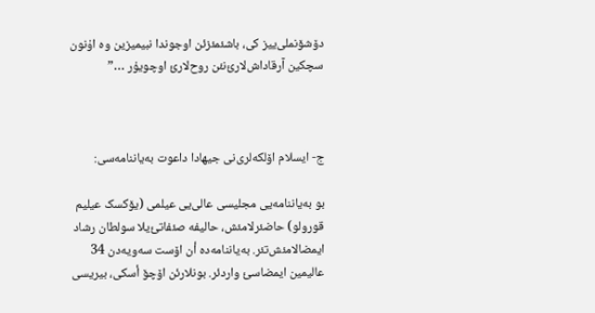دۆشۆنملی‌ییز کی، باشئمئزئن اوجوندا نبیمیزین وە اۇنون سچکین آرقاداش‌لارئ‌نئن روح‌لارئ اوچویۇر …”



ج- ایسلام اۆلکەلری‌نی جیهادا داعوت بەیاننامەسی:

بو بەیاننامەیی مجلیسی عالی‌یی عیلمی (یۆکسک عیلیم قورولو) حاضئرلامئش، حالیفە صئفاتئ‌یلا سولطان رشاد ایمضالامئش‌تئر. بەیاننامەدە أن اۆست سەویەدن 34 عالیمین ایمضاسئ واردئر. بونلارئن اۆچۆ أسکی، بیریسی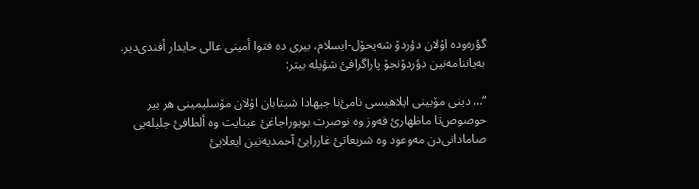گؤرەودە اۇلان دؤردۆ شەیحۆل-ایسلام، بیری دە فتوا أمینی عالی حایدار أفندی‌دیر. بەیاننامەنین دؤردۆنجۆ پاراگرافئ شؤیلە بیتر:

“… دینی مۆبینی ایلاهیسی نامئ‌نا جیهادا شیتابان اۇلان مۆسلیمینی هر بیر حوصوص‌تا ماظهارئ فەوز وە نوصرت بویوراجاغئ عینایت وە ألطافئ جلیلەیی صامادانی‌دن مەوعود وە شریعاتئ غاررایئ آحمدیەنین ایعلایئ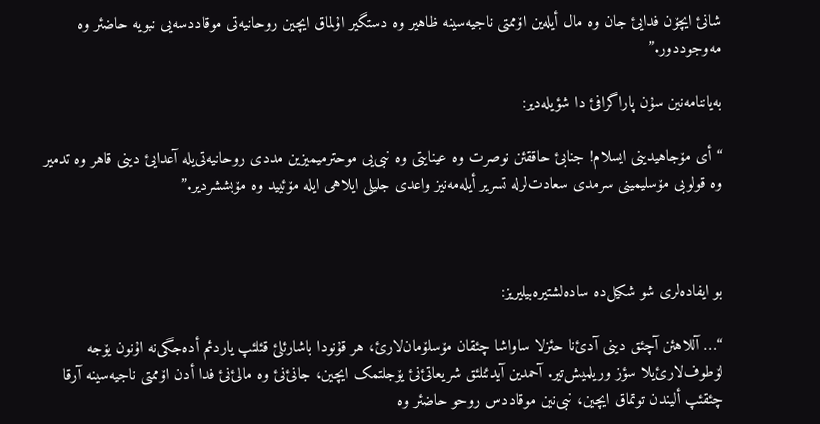شانئ ایچۆن فدایئ جان وە مال أیلەین اۆممتی ناجیەسینە ظاهیر وە دستگیر اۇلماق ایچین روحانیەتی موقاددسەیی نبویە حاضئر وە مەوجوددور.”

بەیاننامەنین سۇن پاراگرافئ دا شؤیلەدیر:

“أی مۆجاهیدینی ایسلام! جنابئ حاققئن نوصرت وە عینایتی وە نبی‌یی موحترمیمیزین مددی روحانیەتی‌یلە آعدایئ دینی قاهر وە تدمیر وە قولوبی مۆسلیمینی سرمدی سعادت‌لرلە تسریر أیلەمەنیز واعدی جلیلی ایلاهی ایلە مۆئیید وە مۆبششردیر.”



بو ایفادەلری شو شکیل‌دە سادەلشتیرەبیلیریز:

“… آللاهئن آچئق دینی آدئ‌نا حئزلا ساواشا چئقان مۆسلۆمان‌لارئ، هر قۇنودا باشارئلئ قئلئپ یاردئم أدەجگی‌نە اۇنون یۆجە لۆطوف‌لارئ‌یلا سؤز وریلمیش‌تیر. آحمدین آیدئنلئق شریعاتئ‌نئ یۆجلتمک ایچین، جانئ‌نئ وە مالئ‌نئ فدا أدن اۆممتی ناجیەسینە آرقا چئقئپ ألیندن توتماق ایچین، نبی‌نین موقاددس روحو حاضئر وە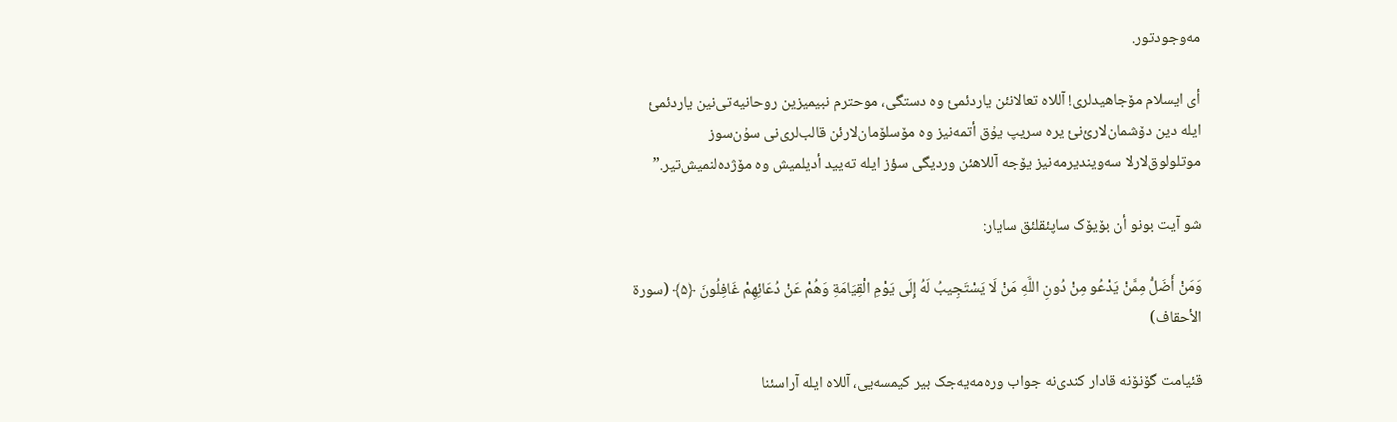مەوجود‌تور.

أی ایسلام مۆجاهیدلری! آللاە تعالانئن یاردئمئ وە دستگی، موحترم نبیمیزین روحانیەتی‌نین یاردئمئ ایلە دین دۆشمان‌لارئ‌نئ یرە سریپ یۇق أتمەنیز وە مۆسلۆمان‌لارئن قالب‌لری‌نی سۇن‌سوز موتلولوق‌لارلا سەویندیرمەنیز یۆجە آللاهئن وردیگی سؤز ایلە تەیید أدیلمیش وە مۆژدەلنمیش‌تیر.”

شو آیت بونو أن بۆیۆک ساپئقلئق سایار:

وَمَنْ أَضَلُّ مِمَّنْ يَدْعُو مِنْ دُونِ اللَّهِ مَنْ لَا يَسْتَجِيبُ لَهُ إِلَى يَوْمِ الْقِيَامَةِ وَهُمْ عَنْ دُعَائِهِمْ غَافِلُونَ ﴿۵﴾ (سورة الأحقاف)

قئیامت گۆنۆنە قادار کندی‌نە جواب ورەمەیەجک بیر کیمسەیی، آللاە ایلە آراسئنا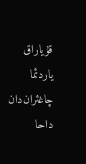قۇیاراق یاردئما چاغئران‌دان داحا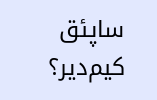ساپئق کیم‌دیر؟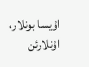اۇیسا بونلار، اۇنلارئن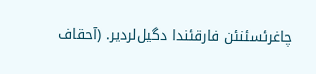چاغرئسئنئن فارقئندا دگیل‌لردیر. (آحقاف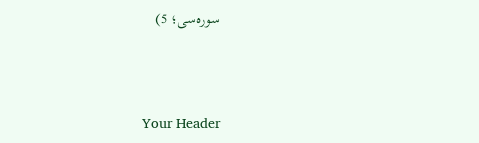سورەسی؛ 5)



Your Header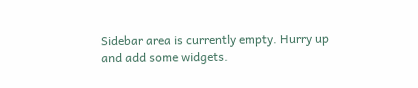Sidebar area is currently empty. Hurry up and add some widgets.